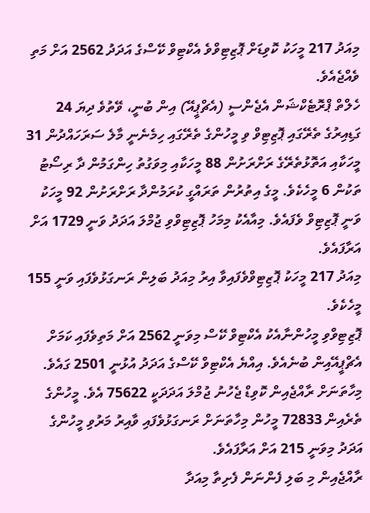މިއަދު 217 މީހަކު ކޮވިޑަށް ޕޮޒިޓިވްވެ އެކްޓިވް ކޭސްގެ އަދަދު 2562 އަށް މަތި ވެއްޖެއެވެ.
ހެލްތް ޕްރޮޓެކްޝަން އެޖެންސީ (އެޗްޕީއޭ) އިން ބުނީ، ވޭތުވެ ދިޔަ 24 ގަޑިއިރުގެ ތެރޭގައި ޕޮޒިޓިވް ވި މީހުންގެ ތެރޭގައި ހިމެނެނީ މާލެ ސަރަހައްދުން 31 މީހަކާއި އަތޮޅުތެރޭގެ ރަށްރަށުން 88 މީހަކާއި މިވަގުތު ހިންގަމުން ދާ ރިސޯޓު ތަކުން 6 މީހެކެވެ. މީގެ އިތުރުން ތަރައްގީ ކުރަމުންދާ ރަށްރަށުން 92 މީހަކު ވަނީ ޕޮޒިޓިވް ވެފައެވެ. މިއާއެކު މިމަހު ޕޮޒިޓިވްވި ޖުމްލަ އަދަދު ވަނީ 1729 އަށް އަރާފައެވެ.
މިއަދު 217 މީހަކު ޕޮޒިޓިވްވެފައިވާ އިރު މިއަދު ބަލިން ރަނގަޅުވެފައި ވަނީ 155 މީހެކެވެ.
ޕޮޒިޓިވްވި މީހުންނާއެކު އެކްޓިވް ކޭސް މިވަނީ 2562 އަށް މަތިވެފައި ކަމަށް އެޗްޕީއޭއިން ބުނެއެވެ. އިއްޔެ އެކްޓިވް ކޭސްގެ އަދަދު އުޅުނީ 2501 ގައެވެ. މިހާތަނަށް ރާއްޖެއިން ކޮވިޑް ޖެހުނު ޖުމްލަ އަދަދަކީ 75622 އެވެ. މީހުންގެ ތެރެއިން 72833 މީހުން މިހާތަނަށް ރަނގަޅުވެފައި ވާއިރު މަރުވި މީހުންގެ އަދަދު މިވަނީ 215 އަށް އަރާފައެވެ.
ރާއްޖެއިން މި ބަލި ފެންނަން ފެށިތާ މިއަދާ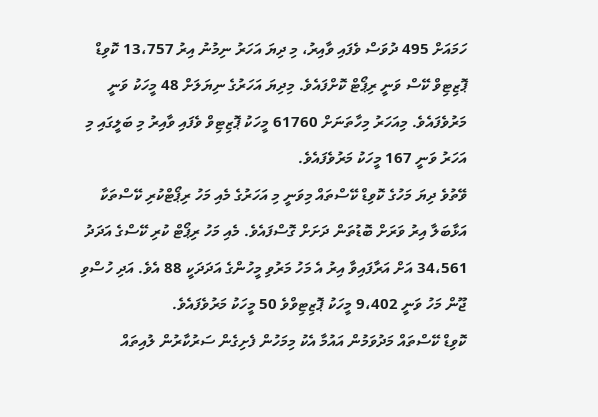ހަމައަށް 495 ދުވަސް ވެފައި ވާއިރު، މި ދިޔަ އަހަރު ނިމުނު އިރު 13،757 ކޮވިޑް ޕޮޒިޓިވް ކޭސް ވަނީ ރިޕޯޓް ކޮށްފައެވެ. މިދިޔަ އަހަރުގެ ނިޔަލަށް 48 މީހަކު ވަނީ މަރުވެފައެވެ. މިއަހަރު މިހާތަނަށް 61760 މީހަކު ޕޮޒިޓިވް ވެފައި ވާއިރު މި ބަލީގައި މި އަހަރު ވަނީ 167 މީހަކު މަރުވެފައެވެ.
ވޭތުވެ ދިޔަ މަހުގެ ކޮވިޑް ކޭސްތައް މިވަނީ މި އަހަރުގެ މެއި މަހު ރިޕޯޓްކުރި ކޭސްތަކާ އަޅާބަލާ އިރު ވަރަށް ބޮޑުތަން ދަށަށް ގޮސްފައެވެ. މެއި މަހު ރިޕޯޓް ކުރި ކޭސްގެ އަދަދު 34،561 އަށް އަރާފައިވާ އިރު އެ މަހު މަރުވި މީހުންގެ އަދަދަކީ 88 އެވެ. އަދި ހުސްވި ޖޫން މަހު ވަނީ 9،402 މީހަކު ޕޮޒިޓިވްވެ 50 މީހަކު މަރުވެފައެވެ.
ކޮވިޑް ކޭސްތައް މަދުވަމުން އައުމާ އެކު މިމަހުން ފެށިގެން ސަރުކާރުން ލުއިތައް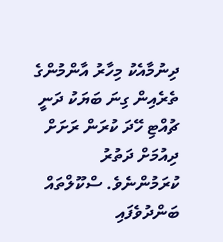ދިނުމާއެކު މިހާރު އާންމުންގެ ތެރެއިން ގިނަ ބަޔަކު ދަނީ ޗުއްޓި ހޭދަ ކުރަން ރަށަށް ދިއުމަށް ދަތުރު ކުރަމުންނެވެ. ސްކޫލްތައް ބަންދުވެފައި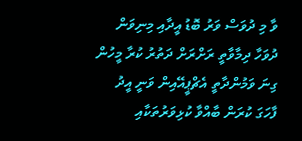ވާ މި ދުވަސް ވަރު ބޮޑު އީދާއި މިނިވަން ދުވަހާ ދިމާވާތީ ރަށްރަށް ދަތުރު ކުރާ މީހުން ގިނަ ވަމުންދާތީ އެޗްޕީއޭއިން ވަނީ އީދު ފާހަގަ ކުރަން ބާއްވާ ކުޅިވަރުތަކާއި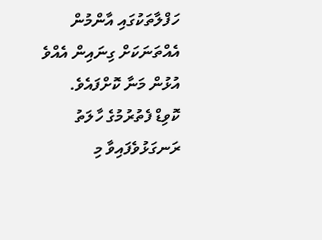ހަފްލާތަކުގައި އާންމުން އެއްތަނަކަށް ގިނައިން އެއްވެ އުޅުން މަނާ ކޮށްފައެވެ.
ކޮވިޑް ފެތުރުމުގެ ހާލަތު ރަނގަޅުވެފައިވާ މި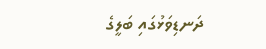ދަނޑިވަޅުގައި ބަލީގެ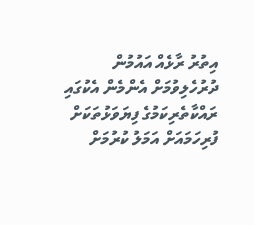އިތުރު ރާޅެއް އައުމުން ދުރުހެލިވުމަށް އެންމެން އެކުގައި ރައްކާތެރިކަމުގެ ފިޔަވަޅުތަކަށް ފުރިހަމައަށް އަމަލު ކުރުމަށް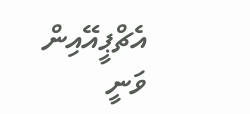އެޗްޕީއޭއިން ވަނީ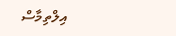އިލްތިމާސް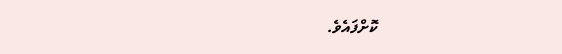ކޮށްފައެވެ.